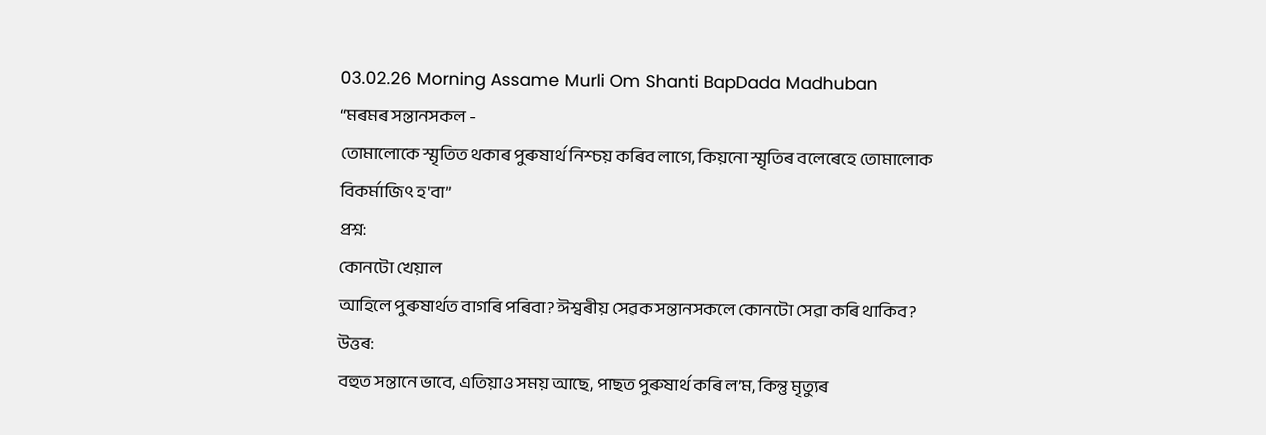03.02.26 Morning Assame Murli Om Shanti BapDada Madhuban
“মৰমৰ সন্তানসকল -
তোমালোকে স্মৃতিত থকাৰ পুৰুষাৰ্থ নিশ্চয় কৰিব লাগে, কিয়নো স্মৃতিৰ বলেৰেহে তোমালোক
বিকৰ্মাজিৎ হ'বা”
প্ৰশ্ন:
কোনটো খেয়াল
আহিলে পুৰুষাৰ্থত বাগৰি পৰিবা? ঈশ্বৰীয় সেৱক সন্তানসকলে কোনটো সেৱা কৰি থাকিব?
উত্তৰ:
বহুত সন্তানে ভাবে, এতিয়াও সময় আছে, পাছত পুৰুষাৰ্থ কৰি ল’ম, কিন্তু মৃত্যুৰ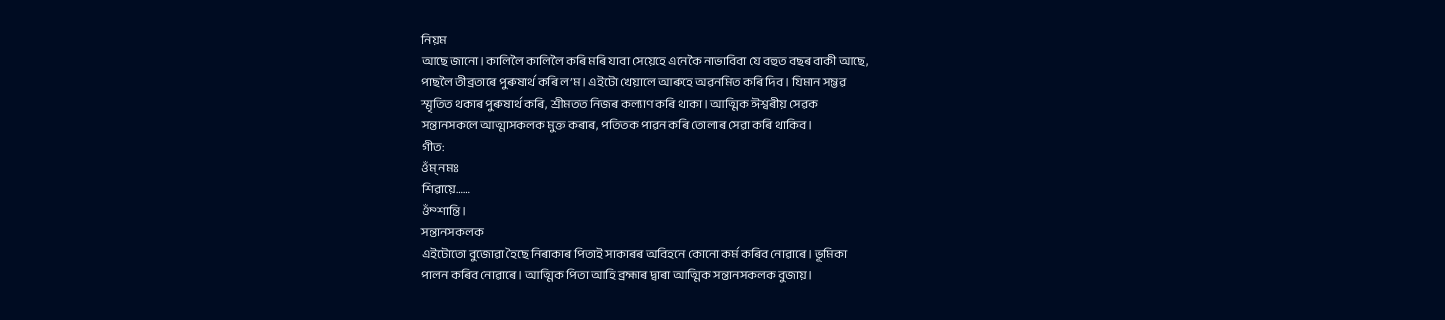নিয়ম
আছে জানো। কালিলৈ কালিলৈ কৰি মৰি যাবা সেয়েহে এনেকৈ নাভাবিবা যে বহুত বছৰ বাকী আছে,
পাছলৈ তীব্ৰতাৰে পুৰুষাৰ্থ কৰি ল’ম। এইটো খেয়ালে আৰুহে অৱনমিত কৰি দিব। যিমান সম্ভৱ
স্মৃতিত থকাৰ পুৰুষাৰ্থ কৰি, শ্রীমতত নিজৰ কল্যাণ কৰি থাকা। আত্মিক ঈশ্বৰীয় সেৱক
সন্তানসকলে আত্মাসকলক মুক্ত কৰাৰ, পতিতক পাৱন কৰি তোলাৰ সেৱা কৰি থাকিব।
গীত:
ওঁম্ নমঃ
শিৱায়ে……
ওঁম্শান্তি।
সন্তানসকলক
এইটোতো বুজোৱা হৈছে নিৰাকাৰ পিতাই সাকাৰৰ অবিহনে কোনো কর্ম কৰিব নোৱাৰে। ভূমিকা
পালন কৰিব নোৱাৰে। আত্মিক পিতা আহি ব্ৰহ্মাৰ দ্বাৰা আত্মিক সন্তানসকলক বুজায়।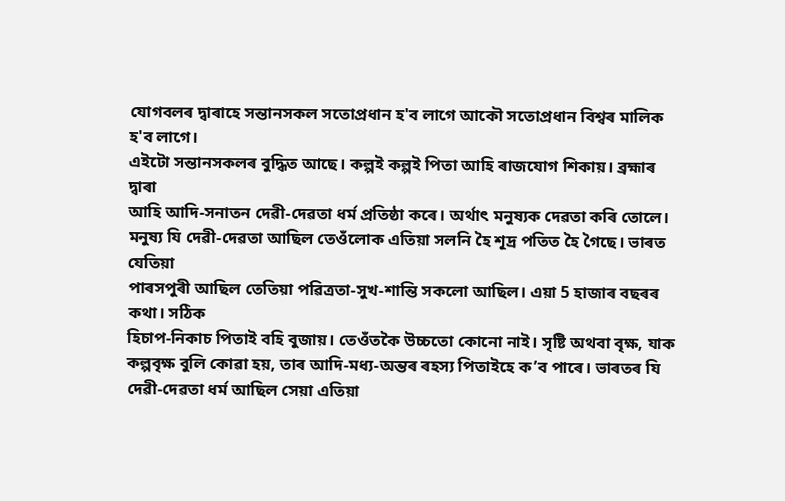যোগবলৰ দ্বাৰাহে সন্তানসকল সতোপ্ৰধান হ'ব লাগে আকৌ সতোপ্ৰধান বিশ্বৰ মালিক হ'ব লাগে।
এইটো সন্তানসকলৰ বুদ্ধিত আছে। কল্পই কল্পই পিতা আহি ৰাজযোগ শিকায়। ব্ৰহ্মাৰ দ্বাৰা
আহি আদি-সনাতন দেৱী-দেৱতা ধৰ্ম প্ৰতিষ্ঠা কৰে। অৰ্থাৎ মনুষ্যক দেৱতা কৰি তোলে।
মনুষ্য যি দেৱী-দেৱতা আছিল তেওঁলোক এতিয়া সলনি হৈ শূদ্ৰ পতিত হৈ গৈছে। ভাৰত যেতিয়া
পাৰসপুৰী আছিল তেতিয়া পৱিত্ৰতা-সুখ-শান্তি সকলো আছিল। এয়া 5 হাজাৰ বছৰৰ কথা। সঠিক
হিচাপ-নিকাচ পিতাই বহি বুজায়। তেওঁতকৈ উচ্চতো কোনো নাই। সৃষ্টি অথবা বৃক্ষ, যাক
কল্পবৃক্ষ বুলি কোৱা হয়, তাৰ আদি-মধ্য-অন্তৰ ৰহস্য পিতাইহে ক’ব পাৰে। ভাৰতৰ যি
দেৱী-দেৱতা ধৰ্ম আছিল সেয়া এতিয়া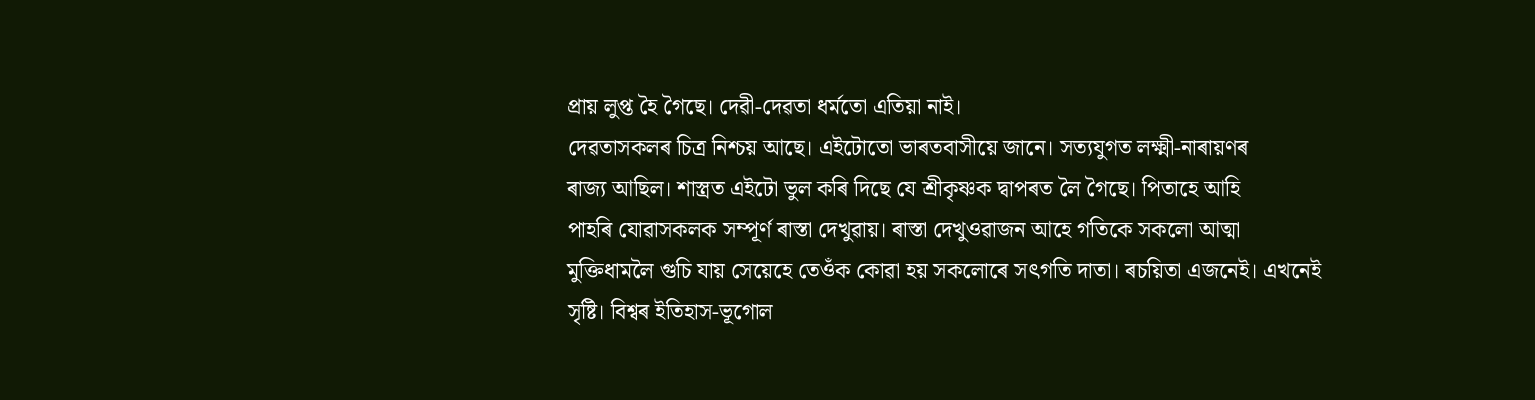প্ৰায় লুপ্ত হৈ গৈছে। দেৱী-দেৱতা ধৰ্মতো এতিয়া নাই।
দেৱতাসকলৰ চিত্ৰ নিশ্চয় আছে। এইটোতো ভাৰতবাসীয়ে জানে। সত্যযুগত লক্ষ্মী-নাৰায়ণৰ
ৰাজ্য আছিল। শাস্ত্ৰত এইটো ভুল কৰি দিছে যে শ্ৰীকৃষ্ণক দ্বাপৰত লৈ গৈছে। পিতাহে আহি
পাহৰি যোৱাসকলক সম্পূৰ্ণ ৰাস্তা দেখুৱায়। ৰাস্তা দেখুওৱাজন আহে গতিকে সকলো আত্মা
মুক্তিধামলৈ গুচি যায় সেয়েহে তেওঁক কোৱা হয় সকলোৰে সৎগতি দাতা। ৰচয়িতা এজনেই। এখনেই
সৃষ্টি। বিশ্বৰ ইতিহাস-ভূগোল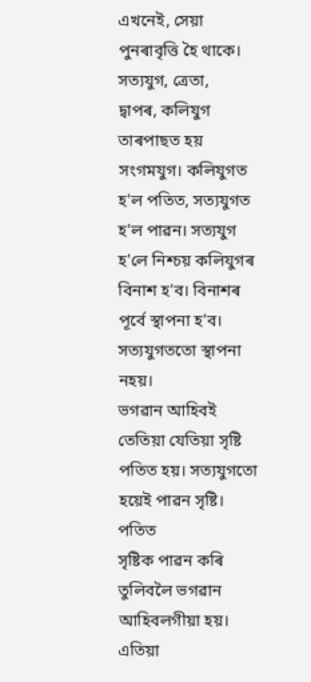এখনেই, সেয়া পুনৰাবৃত্তি হৈ থাকে। সত্যযুগ, ত্ৰেতা,
দ্বাপৰ, কলিযুগ তাৰপাছত হয় সংগমযুগ। কলিযুগত হ'ল পতিত, সত্যযুগত হ'ল পাৱন। সত্যযুগ
হ'লে নিশ্চয় কলিযুগৰ বিনাশ হ'ব। বিনাশৰ পূৰ্বে স্থাপনা হ'ব। সত্যযুগততো স্থাপনা নহয়।
ভগৱান আহিবই তেতিয়া যেতিয়া সৃষ্টি পতিত হয়। সত্যযুগতো হয়েই পাৱন সৃষ্টি। পতিত
সৃষ্টিক পাৱন কৰি তুলিবলৈ ভগৱান আহিবলগীয়া হয়। এতিয়া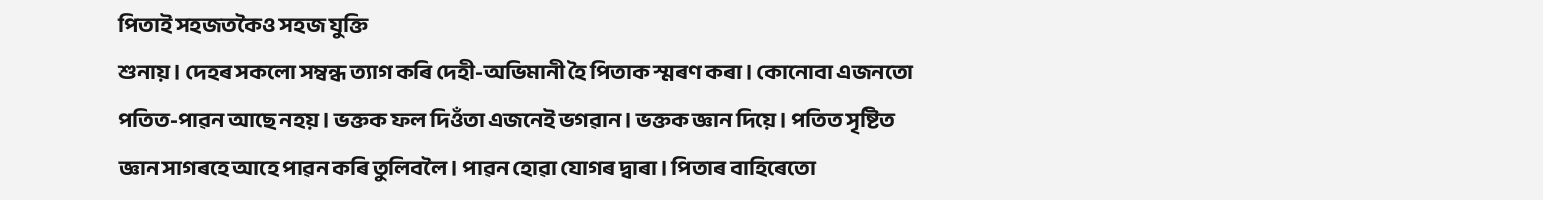পিতাই সহজতকৈও সহজ যুক্তি
শুনায়। দেহৰ সকলো সম্বন্ধ ত্যাগ কৰি দেহী-অভিমানী হৈ পিতাক স্মৰণ কৰা। কোনোবা এজনতো
পতিত-পাৱন আছে নহয়। ভক্তক ফল দিওঁতা এজনেই ভগৱান। ভক্তক জ্ঞান দিয়ে। পতিত সৃষ্টিত
জ্ঞান সাগৰহে আহে পাৱন কৰি তুলিবলৈ। পাৱন হোৱা যোগৰ দ্বাৰা। পিতাৰ বাহিৰেতো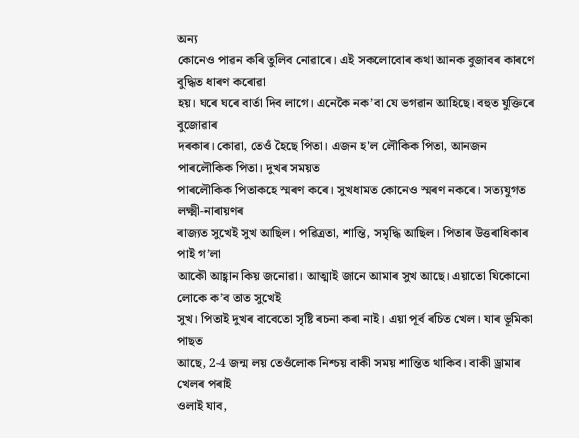অন্য
কোনেও পাৱন কৰি তুলিব নোৱাৰে। এই সকলোবোৰ কথা আনক বুজাবৰ কাৰণে বুদ্ধিত ধাৰণ কৰোৱা
হয়। ঘৰে ঘৰে বাৰ্তা দিব লাগে। এনেকৈ নক’বা যে ভগৱান আহিছে। বহুত যুক্তিৰে বুজোৱাৰ
দৰকাৰ। কোৱা, তেওঁ হৈছে পিতা। এজন হ'ল লৌকিক পিতা, আনজন পাৰলৌকিক পিতা। দুখৰ সময়ত
পাৰলৌকিক পিতাকহে স্মৰণ কৰে। সুখধামত কোনেও স্মৰণ নকৰে। সত্যযুগত লক্ষ্মী-নাৰায়ণৰ
ৰাজ্যত সুখেই সুখ আছিল। পৱিত্ৰতা, শান্তি, সমৃদ্ধি আছিল। পিতাৰ উত্তৰাধিকাৰ পাই গ’লা
আকৌ আহ্বান কিয় জনোৱা। আত্মাই জানে আমাৰ সুখ আছে। এয়াতো যিকোনো লোকে ক’ব তাত সুখেই
সুখ। পিতাই দুখৰ বাবেতো সৃষ্টি ৰচনা কৰা নাই। এয়া পূৰ্ব ৰচিত খেল। যাৰ ভূমিকা পাছত
আছে, 2-4 জন্ম লয় তেওঁলোক নিশ্চয় বাকী সময় শান্তিত থাকিব। বাকী ড্ৰামাৰ খেলৰ পৰাই
ওলাই যাব,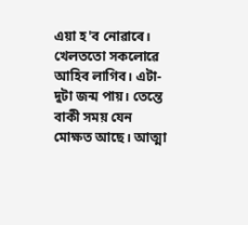এয়া হ'ব নোৱাৰে। খেলততো সকলোৱে আহিব লাগিব। এটা-দুটা জন্ম পায়। তেন্তে
বাকী সময় যেন মোক্ষত আছে। আত্মা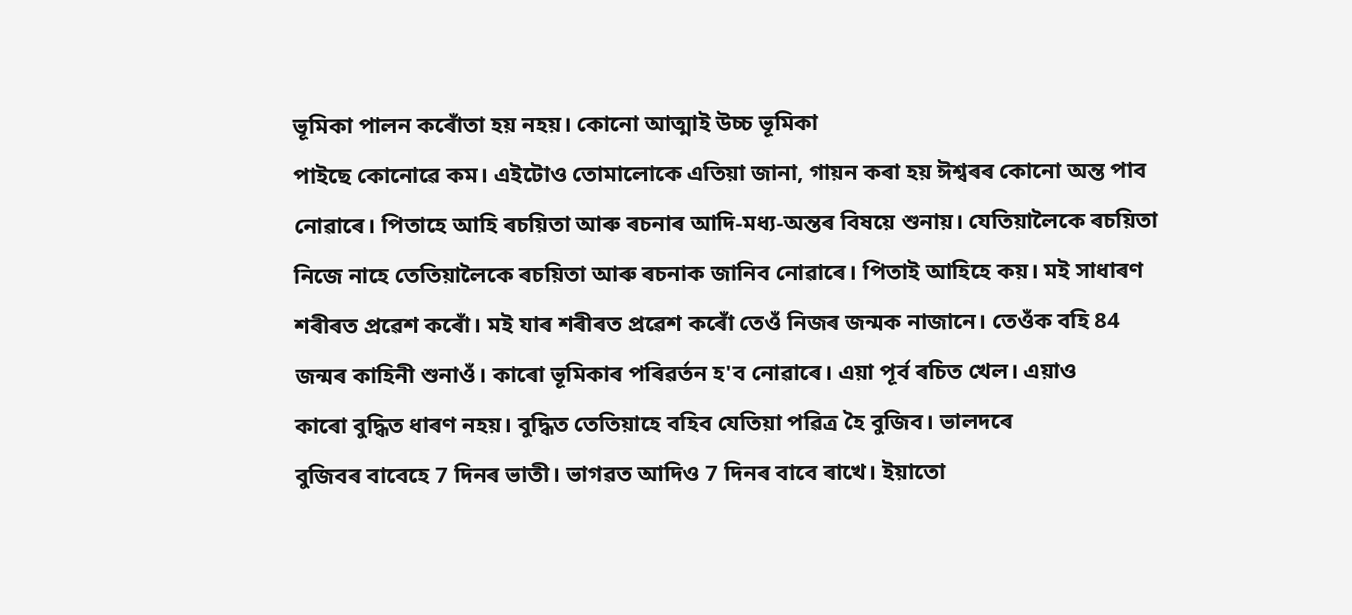ভূমিকা পালন কৰোঁতা হয় নহয়। কোনো আত্মাই উচ্চ ভূমিকা
পাইছে কোনোৱে কম। এইটোও তোমালোকে এতিয়া জানা, গায়ন কৰা হয় ঈশ্বৰৰ কোনো অন্ত পাব
নোৱাৰে। পিতাহে আহি ৰচয়িতা আৰু ৰচনাৰ আদি-মধ্য-অন্তৰ বিষয়ে শুনায়। যেতিয়ালৈকে ৰচয়িতা
নিজে নাহে তেতিয়ালৈকে ৰচয়িতা আৰু ৰচনাক জানিব নোৱাৰে। পিতাই আহিহে কয়। মই সাধাৰণ
শৰীৰত প্ৰৱেশ কৰোঁ। মই যাৰ শৰীৰত প্ৰৱেশ কৰোঁ তেওঁ নিজৰ জন্মক নাজানে। তেওঁক বহি 84
জন্মৰ কাহিনী শুনাওঁ। কাৰো ভূমিকাৰ পৰিৱৰ্তন হ'ব নোৱাৰে। এয়া পূৰ্ব ৰচিত খেল। এয়াও
কাৰো বুদ্ধিত ধাৰণ নহয়। বুদ্ধিত তেতিয়াহে বহিব যেতিয়া পৱিত্ৰ হৈ বুজিব। ভালদৰে
বুজিবৰ বাবেহে 7 দিনৰ ভাতী। ভাগৱত আদিও 7 দিনৰ বাবে ৰাখে। ইয়াতো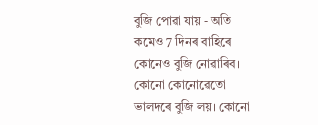বুজি পোৱা যায় - অতি
কমেও 7 দিনৰ বাহিৰে কোনেও বুজি নোৱাৰিব। কোনো কোনোৱেতো ভালদৰে বুজি লয়। কোনো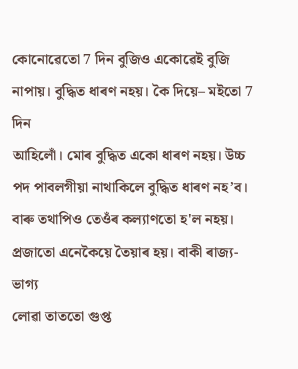কোনোৱেতো 7 দিন বুজিও একোৱেই বুজি নাপায়। বুদ্ধিত ধাৰণ নহয়। কৈ দিয়ে– মইতো 7 দিন
আহিলোঁ। মোৰ বুদ্ধিত একো ধাৰণ নহয়। উচ্চ পদ পাবলগীয়া নাথাকিলে বুদ্ধিত ধাৰণ নহ’ব।
বাৰু তথাপিও তেওঁৰ কল্যাণতো হ'ল নহয়। প্ৰজাতো এনেকৈয়ে তৈয়াৰ হয়। বাকী ৰাজ্য-ভাগ্য
লোৱা তাততো গুপ্ত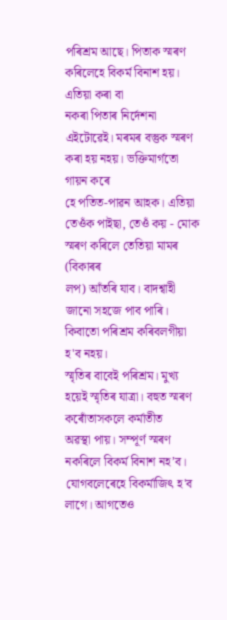পৰিশ্ৰম আছে। পিতাক স্মৰণ কৰিলেহে বিকৰ্ম বিনাশ হয়। এতিয়া কৰা বা
নকৰা পিতাৰ নিৰ্দেশনা এইটোৱেই। মৰমৰ বস্তুক স্মৰণ কৰা হয় নহয়। ভক্তিমাৰ্গতো গায়ন কৰে
হে পতিত-পাৱন আহক। এতিয়া তেওঁক পাইছা, তেওঁ কয় - মোক স্মৰণ কৰিলে তেতিয়া মামৰ (বিকাৰৰ
লপ) আঁতৰি যাব। বাদশ্বাহী জানো সহজে পাব পাৰি। কিবাতো পৰিশ্ৰম কৰিবলগীয়া হ'ব নহয়।
স্মৃতিৰ বাবেই পৰিশ্ৰম। মুখ্য হয়েই স্মৃতিৰ যাত্ৰা। বহুত স্মৰণ কৰোঁতাসকলে কৰ্মাতীত
অৱস্থা পায়। সম্পূৰ্ণ স্মৰণ নকৰিলে বিকৰ্ম বিনাশ নহ’ব। যোগবলেৰেহে বিকৰ্মাজিৎ হ'ব
লাগে। আগতেও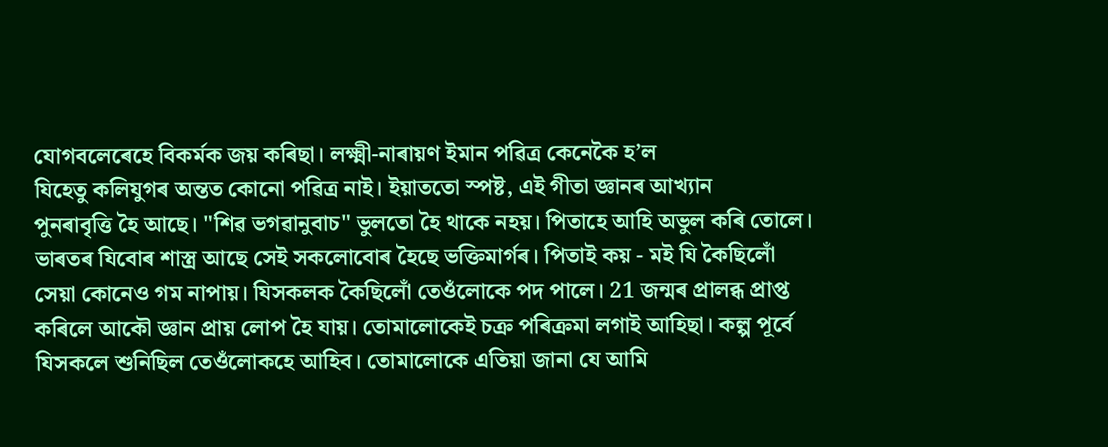যোগবলেৰেহে বিকৰ্মক জয় কৰিছা। লক্ষ্মী-নাৰায়ণ ইমান পৱিত্ৰ কেনেকৈ হ’ল
যিহেতু কলিযুগৰ অন্তত কোনো পৱিত্ৰ নাই। ইয়াততো স্পষ্ট, এই গীতা জ্ঞানৰ আখ্যান
পুনৰাবৃত্তি হৈ আছে। "শিৱ ভগৱানুবাচ" ভুলতো হৈ থাকে নহয়। পিতাহে আহি অভুল কৰি তোলে।
ভাৰতৰ যিবোৰ শাস্ত্ৰ আছে সেই সকলোবোৰ হৈছে ভক্তিমাৰ্গৰ। পিতাই কয় - মই যি কৈছিলোঁ
সেয়া কোনেও গম নাপায়। যিসকলক কৈছিলোঁ তেওঁলোকে পদ পালে। 21 জন্মৰ প্ৰালব্ধ প্ৰাপ্ত
কৰিলে আকৌ জ্ঞান প্ৰায় লোপ হৈ যায়। তোমালোকেই চক্ৰ পৰিক্ৰমা লগাই আহিছা। কল্প পূৰ্বে
যিসকলে শুনিছিল তেওঁলোকহে আহিব। তোমালোকে এতিয়া জানা যে আমি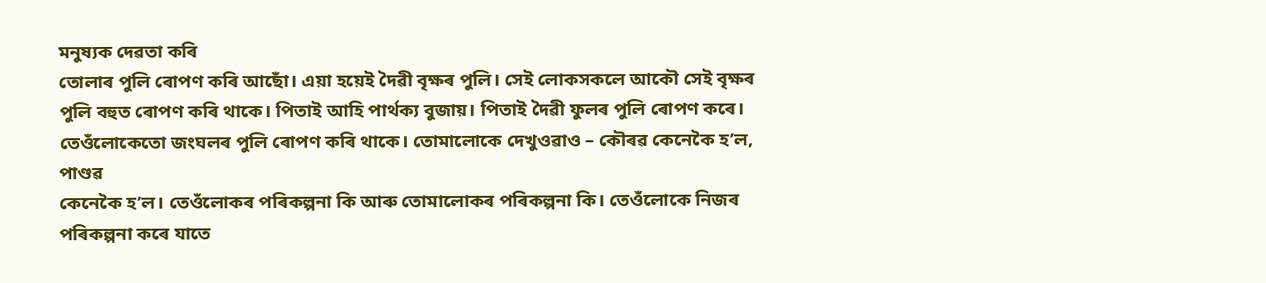মনুষ্যক দেৱতা কৰি
তোলাৰ পুলি ৰোপণ কৰি আছোঁ। এয়া হয়েই দৈৱী বৃক্ষৰ পুলি। সেই লোকসকলে আকৌ সেই বৃক্ষৰ
পুলি বহুত ৰোপণ কৰি থাকে। পিতাই আহি পাৰ্থক্য বুজায়। পিতাই দৈৱী ফুলৰ পুলি ৰোপণ কৰে।
তেওঁলোকেতো জংঘলৰ পুলি ৰোপণ কৰি থাকে। তোমালোকে দেখুওৱাও – কৌৰৱ কেনেকৈ হ’ল, পাণ্ডৱ
কেনেকৈ হ’ল। তেওঁলোকৰ পৰিকল্পনা কি আৰু তোমালোকৰ পৰিকল্পনা কি। তেওঁলোকে নিজৰ
পৰিকল্পনা কৰে যাতে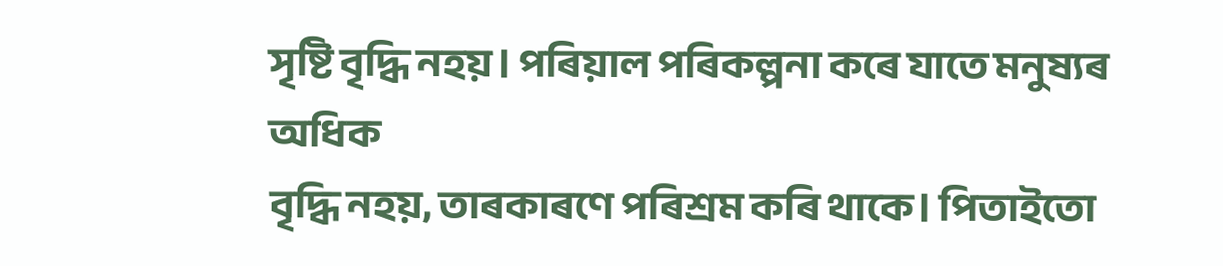সৃষ্টি বৃদ্ধি নহয়। পৰিয়াল পৰিকল্পনা কৰে যাতে মনুষ্যৰ অধিক
বৃদ্ধি নহয়, তাৰকাৰণে পৰিশ্ৰম কৰি থাকে। পিতাইতো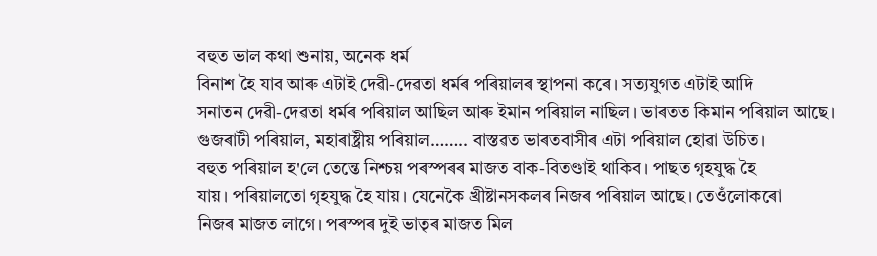বহুত ভাল কথা শুনায়, অনেক ধর্ম
বিনাশ হৈ যাব আৰু এটাই দেৱী-দেৱতা ধৰ্মৰ পৰিয়ালৰ স্থাপনা কৰে। সত্যযুগত এটাই আদি
সনাতন দেৱী-দেৱতা ধৰ্মৰ পৰিয়াল আছিল আৰু ইমান পৰিয়াল নাছিল। ভাৰতত কিমান পৰিয়াল আছে।
গুজৰাটী পৰিয়াল, মহাৰাষ্ট্ৰীয় পৰিয়াল…….. বাস্তৱত ভাৰতবাসীৰ এটা পৰিয়াল হোৱা উচিত।
বহুত পৰিয়াল হ'লে তেন্তে নিশ্চয় পৰস্পৰৰ মাজত বাক-বিতণ্ডাই থাকিব। পাছত গৃহযুদ্ধ হৈ
যায়। পৰিয়ালতো গৃহযুদ্ধ হৈ যায়। যেনেকৈ খ্ৰীষ্টানসকলৰ নিজৰ পৰিয়াল আছে। তেওঁলোকৰো
নিজৰ মাজত লাগে। পৰস্পৰ দুই ভাতৃৰ মাজত মিল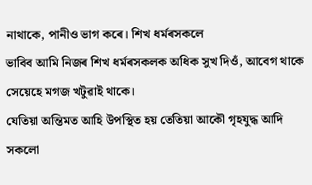নাথাকে, পানীও ভাগ কৰে। শিখ ধৰ্মৰসকলে
ভাবিব আমি নিজৰ শিখ ধৰ্মৰসকলক অধিক সুখ দিওঁ, আবেগ থাকে সেয়েহে মগজ খটুৱাই থাকে।
যেতিয়া অন্তিমত আহি উপস্থিত হয় তেতিয়া আকৌ গৃহযুদ্ধ আদি সকলো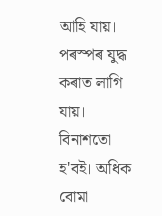আহি যায়। পৰস্পৰ যুদ্ধ
কৰাত লাগি যায়। বিনাশতো হ'বই। অধিক বোমা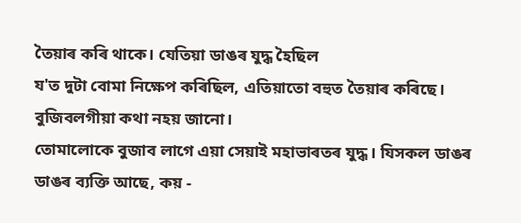তৈয়াৰ কৰি থাকে। যেতিয়া ডাঙৰ যুদ্ধ হৈছিল
য'ত দুটা বোমা নিক্ষেপ কৰিছিল, এতিয়াতো বহুত তৈয়াৰ কৰিছে। বুজিবলগীয়া কথা নহয় জানো।
তোমালোকে বুজাব লাগে এয়া সেয়াই মহাভাৰতৰ যুদ্ধ। যিসকল ডাঙৰ ডাঙৰ ব্যক্তি আছে, কয় -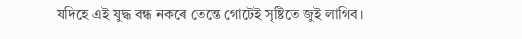যদিহে এই যুদ্ধ বন্ধ নকৰে তেন্তে গোটেই সৃষ্টিতে জুই লাগিব।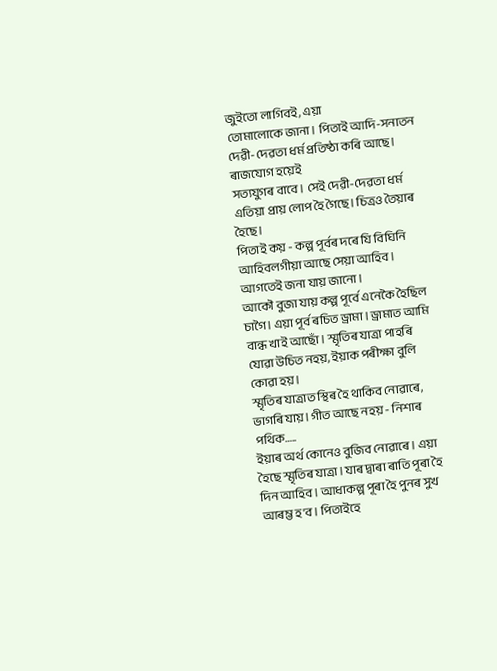জুইতো লাগিবই, এয়া
তোমালোকে জানা। পিতাই আদি-সনাতন দেৱী-দেৱতা ধৰ্ম প্ৰতিষ্ঠা কৰি আছে। ৰাজযোগ হয়েই
সত্যযুগৰ বাবে। সেই দেৱী-দেৱতা ধৰ্ম এতিয়া প্ৰায় লোপ হৈ গৈছে। চিত্ৰও তৈয়াৰ হৈছে।
পিতাই কয় - কল্প পূৰ্বৰ দৰে যি বিঘিনি আহিবলগীয়া আছে সেয়া আহিব। আগতেই জনা যায় জানো।
আকৌ বুজা যায় কল্প পূৰ্বে এনেকৈ হৈছিল চাগৈ। এয়া পূৰ্ব ৰচিত ড্ৰামা। ড্ৰামাত আমি
বান্ধ খাই আছোঁ। স্মৃতিৰ যাত্ৰা পাহৰি যোৱা উচিত নহয়, ইয়াক পৰীক্ষা বুলি কোৱা হয়।
স্মৃতিৰ যাত্ৰাত স্থিৰ হৈ থাকিব নোৱাৰে, ভাগৰি যায়। গীত আছে নহয় - নিশাৰ পথিক…..
ইয়াৰ অৰ্থ কোনেও বুজিব নোৱাৰে। এয়া হৈছে স্মৃতিৰ যাত্ৰা। যাৰ দ্বাৰা ৰাতি পূৰা হৈ
দিন আহিব। আধাকল্প পূৰা হৈ পুনৰ সুখ আৰম্ভ হ'ব। পিতাইহে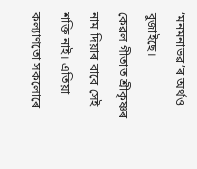‘মনমনাভৱ’ৰ অৰ্থও বুজাইছে।
কেৱল গীতাত শ্ৰীকৃষ্ণৰ নাম দিয়াৰ বাবে সেই শক্তি নাই। এতিয়া কল্যাণতো সকলোৰে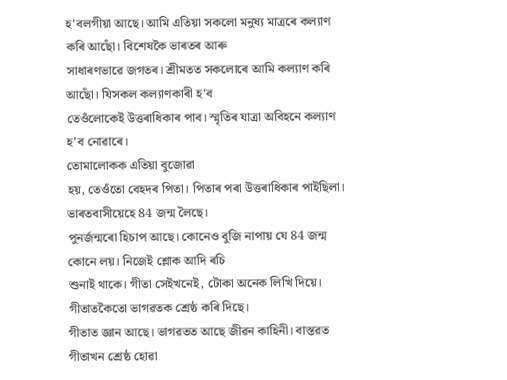হ'বলগীয়া আছে। আমি এতিয়া সকলো মনুষ্য মাত্ৰৰে কল্যাণ কৰি আছোঁ। বিশেষকৈ ভাৰতৰ আৰু
সাধাৰণভাৱে জগতৰ। শ্রীমতত সকলোৰে আমি কল্যাণ কৰি আছোঁ। যিসকল কল্যাণকাৰী হ'ব
তেওঁলোকেই উত্তৰাধিকাৰ পাব। স্মৃতিৰ যাত্ৰা অবিহনে কল্যাণ হ'ব নোৱাৰে।
তোমালোকক এতিয়া বুজোৱা
হয়, তেওঁতো বেহদৰ পিতা। পিতাৰ পৰা উত্তৰাধিকাৰ পাইছিলা। ভাৰতবাসীয়েহে 84 জন্ম লৈছে।
পুনৰ্জন্মৰো হিচাপ আছে। কোনেও বুজি নাপায় যে 84 জন্ম কোনে লয়। নিজেই শ্লোক আদি ৰচি
শুনাই থাকে। গীতা সেইখনেই, টোকা অনেক লিখি দিয়ে। গীতাতকৈতো ভাগৱতক শ্ৰেষ্ঠ কৰি দিছে।
গীতাত জ্ঞান আছে। ভাগৱতত আছে জীৱন কাহিনী। বাস্তৱত গীতাখন শ্ৰেষ্ঠ হোৱা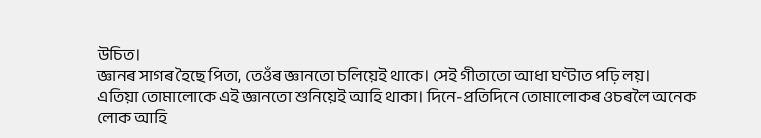উচিত।
জ্ঞানৰ সাগৰ হৈছে পিতা, তেওঁৰ জ্ঞানতো চলিয়েই থাকে। সেই গীতাতো আধা ঘণ্টাত পঢ়ি লয়।
এতিয়া তোমালোকে এই জ্ঞানতো শুনিয়েই আহি থাকা। দিনে-প্ৰতিদিনে তোমালোকৰ ওচৰলৈ অনেক
লোক আহি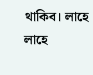থাকিব। লাহে লাহে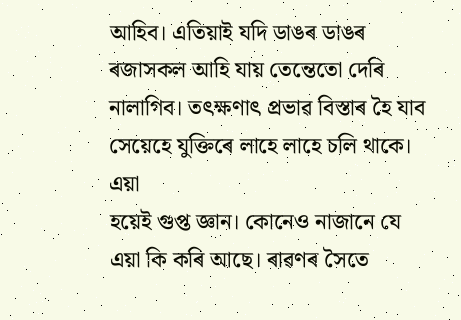আহিব। এতিয়াই যদি ডাঙৰ ডাঙৰ ৰজাসকল আহি যায় তেন্তেতো দেৰি
নালাগিব। তৎক্ষণাৎ প্ৰভাৱ বিস্তাৰ হৈ যাব সেয়েহে যুক্তিৰে লাহে লাহে চলি থাকে। এয়া
হয়েই গুপ্ত জ্ঞান। কোনেও নাজানে যে এয়া কি কৰি আছে। ৰাৱণৰ সৈতে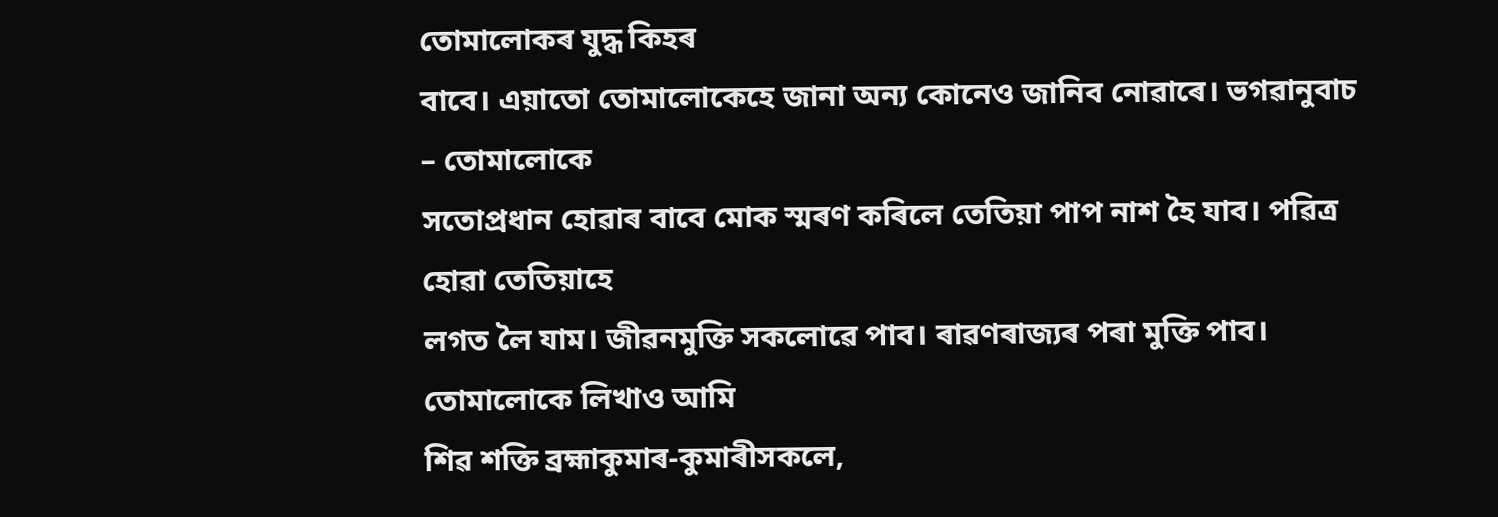তোমালোকৰ যুদ্ধ কিহৰ
বাবে। এয়াতো তোমালোকেহে জানা অন্য কোনেও জানিব নোৱাৰে। ভগৱানুবাচ – তোমালোকে
সতোপ্ৰধান হোৱাৰ বাবে মোক স্মৰণ কৰিলে তেতিয়া পাপ নাশ হৈ যাব। পৱিত্ৰ হোৱা তেতিয়াহে
লগত লৈ যাম। জীৱনমুক্তি সকলোৱে পাব। ৰাৱণৰাজ্যৰ পৰা মুক্তি পাব। তোমালোকে লিখাও আমি
শিৱ শক্তি ব্ৰহ্মাকুমাৰ-কুমাৰীসকলে,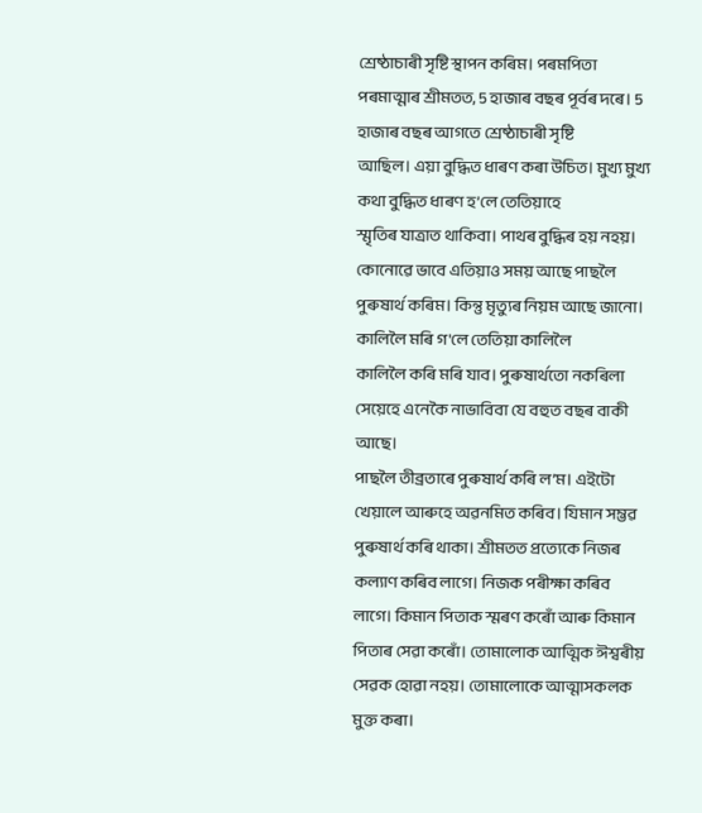শ্রেষ্ঠাচাৰী সৃষ্টি স্থাপন কৰিম। পৰমপিতা
পৰমাত্মাৰ শ্রীমতত, 5 হাজাৰ বছৰ পূৰ্বৰ দৰে। 5 হাজাৰ বছৰ আগতে শ্রেষ্ঠাচাৰী সৃষ্টি
আছিল। এয়া বুদ্ধিত ধাৰণ কৰা উচিত। মুখ্য মুখ্য কথা বুদ্ধিত ধাৰণ হ’লে তেতিয়াহে
স্মৃতিৰ যাত্ৰাত থাকিবা। পাথৰ বুদ্ধিৰ হয় নহয়। কোনোৱে ভাবে এতিয়াও সময় আছে পাছলৈ
পুৰুষাৰ্থ কৰিম। কিন্তু মৃত্যুৰ নিয়ম আছে জানো। কালিলৈ মৰি গ'লে তেতিয়া কালিলৈ
কালিলৈ কৰি মৰি যাব। পুৰুষাৰ্থতো নকৰিলা সেয়েহে এনেকৈ নাভাবিবা যে বহুত বছৰ বাকী আছে।
পাছলৈ তীব্ৰতাৰে পুৰুষাৰ্থ কৰি ল’ম। এইটো খেয়ালে আৰুহে অৱনমিত কৰিব। যিমান সম্ভৱ
পুৰুষাৰ্থ কৰি থাকা। শ্রীমতত প্ৰত্যেকে নিজৰ কল্যাণ কৰিব লাগে। নিজক পৰীক্ষা কৰিব
লাগে। কিমান পিতাক স্মৰণ কৰোঁ আৰু কিমান পিতাৰ সেৱা কৰোঁ। তোমালোক আত্মিক ঈশ্বৰীয়
সেৱক হোৱা নহয়। তোমালোকে আত্মাসকলক মুক্ত কৰা।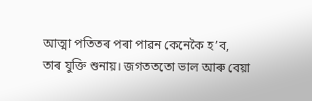আত্মা পতিতৰ পৰা পাৱন কেনেকৈ হ’ব,
তাৰ যুক্তি শুনায়। জগতততো ভাল আৰু বেয়া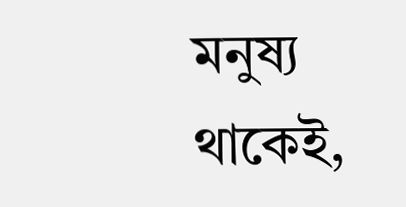মনুষ্য থাকেই,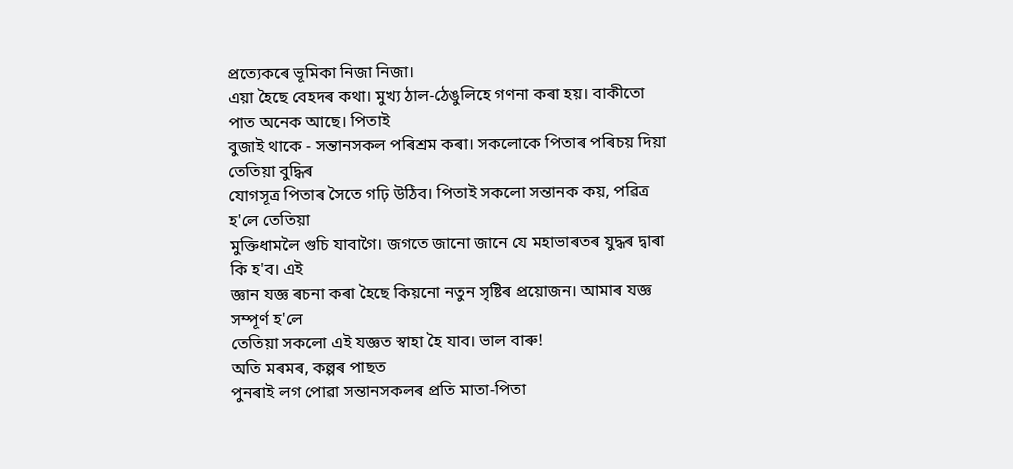প্ৰত্যেকৰে ভূমিকা নিজা নিজা।
এয়া হৈছে বেহদৰ কথা। মুখ্য ঠাল-ঠেঙুলিহে গণনা কৰা হয়। বাকীতো পাত অনেক আছে। পিতাই
বুজাই থাকে - সন্তানসকল পৰিশ্ৰম কৰা। সকলোকে পিতাৰ পৰিচয় দিয়া তেতিয়া বুদ্ধিৰ
যোগসূত্ৰ পিতাৰ সৈতে গঢ়ি উঠিব। পিতাই সকলো সন্তানক কয়, পৱিত্ৰ হ'লে তেতিয়া
মুক্তিধামলৈ গুচি যাবাগৈ। জগতে জানো জানে যে মহাভাৰতৰ যুদ্ধৰ দ্বাৰা কি হ'ব। এই
জ্ঞান যজ্ঞ ৰচনা কৰা হৈছে কিয়নো নতুন সৃষ্টিৰ প্ৰয়োজন। আমাৰ যজ্ঞ সম্পূৰ্ণ হ'লে
তেতিয়া সকলো এই যজ্ঞত স্বাহা হৈ যাব। ভাল বাৰু!
অতি মৰমৰ, কল্পৰ পাছত
পুনৰাই লগ পোৱা সন্তানসকলৰ প্ৰতি মাতা-পিতা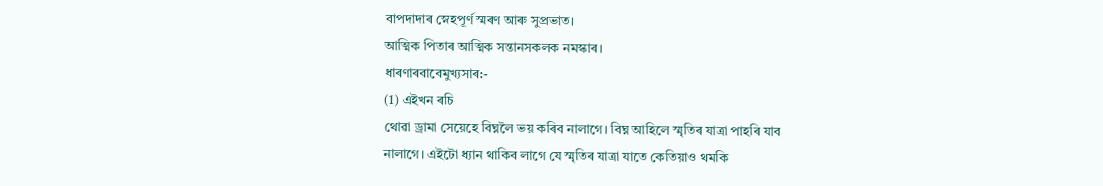বাপদাদাৰ স্নেহপূৰ্ণ স্মৰণ আৰু সুপ্ৰভাত।
আত্মিক পিতাৰ আত্মিক সন্তানসকলক নমস্কাৰ।
ধাৰণাৰবাবেমুখ্যসাৰ:-
(1) এইখন ৰচি
থোৱা ড্ৰামা সেয়েহে বিঘ্নলৈ ভয় কৰিব নালাগে। বিঘ্ন আহিলে স্মৃতিৰ যাত্ৰা পাহৰি যাব
নালাগে। এইটো ধ্যান থাকিব লাগে যে স্মৃতিৰ যাত্ৰা যাতে কেতিয়াও থমকি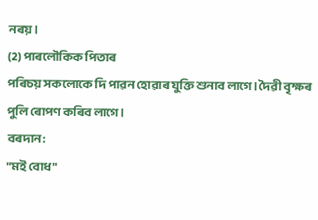নৰয়।
(2) পাৰলৌকিক পিতাৰ
পৰিচয় সকলোকে দি পাৱন হোৱাৰ যুক্তি শুনাব লাগে। দৈৱী বৃক্ষৰ পুলি ৰোপণ কৰিব লাগে।
বৰদান:
"মই বোধ"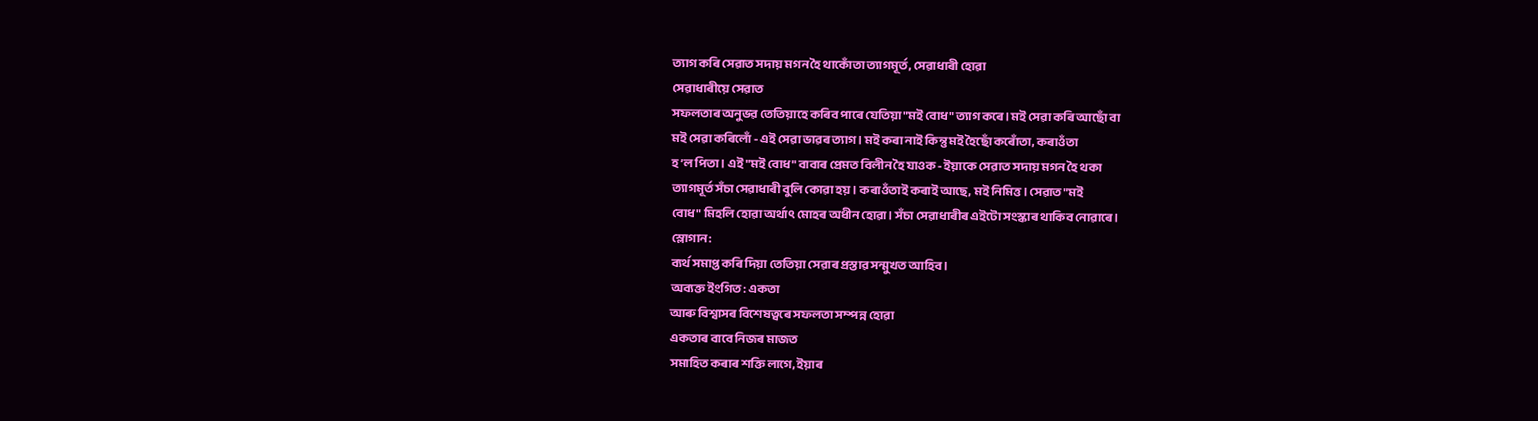ত্যাগ কৰি সেৱাত সদায় মগন হৈ থাকোঁতা ত্যাগমূৰ্ত, সেৱাধাৰী হোৱা
সেৱাধাৰীয়ে সেৱাত
সফলতাৰ অনুভৱ তেতিয়াহে কৰিব পাৰে যেতিয়া "মই বোধ" ত্যাগ কৰে। মই সেৱা কৰি আছোঁ বা
মই সেৱা কৰিলোঁ - এই সেৱা ভাৱৰ ত্যাগ। মই কৰা নাই কিন্তু মই হৈছোঁ কৰোঁতা, কৰাওঁতা
হ’ল পিতা। এই "মই বোধ" বাবাৰ প্ৰেমত বিলীন হৈ যাওক - ইয়াকে সেৱাত সদায় মগন হৈ থকা
ত্যাগমূৰ্ত সঁচা সেৱাধাৰী বুলি কোৱা হয়। কৰাওঁতাই কৰাই আছে, মই নিমিত্ত। সেৱাত "মই
বোধ" মিহলি হোৱা অৰ্থাৎ মোহৰ অধীন হোৱা। সঁচা সেৱাধাৰীৰ এইটো সংস্কাৰ থাকিব নোৱাৰে।
স্লোগান:
ব্যৰ্থ সমাপ্ত কৰি দিয়া তেতিয়া সেৱাৰ প্ৰস্তাৱ সন্মুখত আহিব।
অব্যক্ত ইংগিত: একতা
আৰু বিশ্বাসৰ বিশেষত্বৰে সফলতা সম্পন্ন হোৱা
একতাৰ বাবে নিজৰ মাজত
সমাহিত কৰাৰ শক্তি লাগে, ইয়াৰ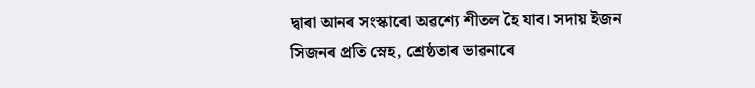দ্বাৰা আনৰ সংস্কাৰো অৱশ্যে শীতল হৈ যাব। সদায় ইজন
সিজনৰ প্ৰতি স্নেহ, শ্ৰেষ্ঠতাৰ ভাৱনাৰে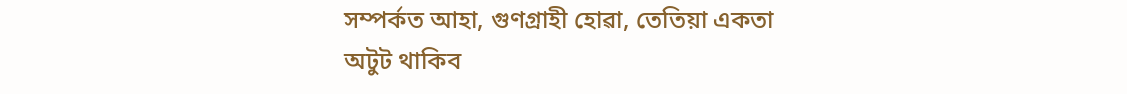সম্পৰ্কত আহা, গুণগ্ৰাহী হোৱা, তেতিয়া একতা
অটুট থাকিব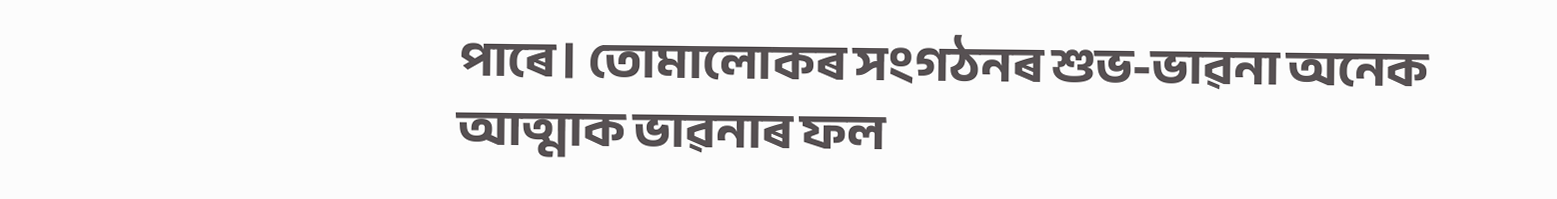পাৰে। তোমালোকৰ সংগঠনৰ শুভ-ভাৱনা অনেক আত্মাক ভাৱনাৰ ফল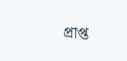প্ৰাপ্ত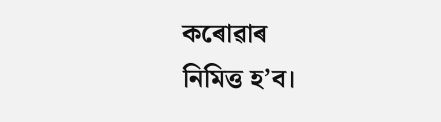কৰোৱাৰ
নিমিত্ত হ’ব।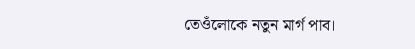তেওঁলোকে নতুন মাৰ্গ পাব।